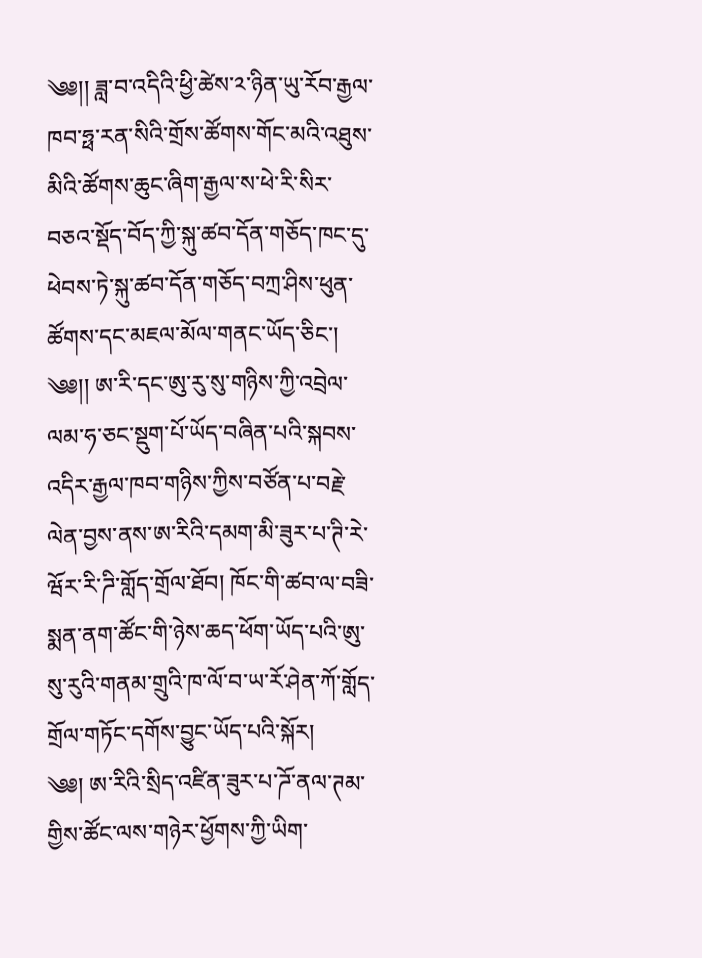༄༅།། ཟླ་བ་འདིའི་ཕྱི་ཚེས་༢་ཉིན་ཡུ་རོབ་རྒྱལ་ཁབ་ཧྥ་རན་སིའི་གྲོས་ཚོགས་གོང་མའི་འཐུས་མིའི་ཚོགས་ཆུང་ཞིག་རྒྱལ་ས་ཕེ་རི་སིར་བཅའ་སྡོད་བོད་ཀྱི་སྐུ་ཚབ་དོན་གཅོད་ཁང་དུ་ཕེབས་ཏེ་སྐུ་ཚབ་དོན་གཅོད་བཀྲ་ཤིས་ཕུན་ཚོགས་དང་མཇལ་མོལ་གནང་ཡོད་ཅིང་།
༄༅།། ཨ་རི་དང་ཨུ་རུ་སུ་གཉིས་ཀྱི་འབྲེལ་ལམ་ཧ་ཅང་སྡུག་པོ་ཡོད་བཞིན་པའི་སྐབས་འདིར་རྒྱལ་ཁབ་གཉིས་ཀྱིས་བཙོན་པ་བརྗེ་ལེན་བྱས་ནས་ཨ་རིའི་དམག་མི་ཟུར་པ་ཊི་རེ་ཝོར་རི་ཌི་གློད་གྲོལ་ཐོབ། ཁོང་གི་ཚབ་ལ་བཟི་སྨན་ནག་ཚོང་གི་ཉེས་ཆད་ཕོག་ཡོད་པའི་ཨུ་སུ་རུའི་གནམ་གྲུའི་ཁ་ལོ་བ་ཡ་རོ་ཤེན་ཀོ་གློད་གྲོལ་གཏོང་དགོས་བྱུང་ཡོད་པའི་སྐོར།
༄༅། ཨ་རིའི་སྲིད་འཛིན་ཟུར་པ་ཌོ་ནལ་ཊམ་གྱིས་ཚོང་ལས་གཉེར་ཕྱོགས་ཀྱི་ཡིག་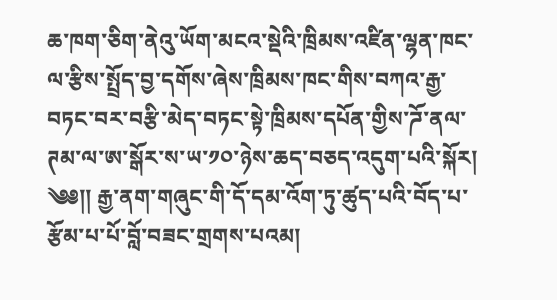ཆ་ཁག་ཅིག་ནེའུ་ཡོག་མངའ་སྡེའི་ཁྲིམས་འཛིན་ལྷན་ཁང་ལ་རྩིས་སྤྲོད་བྱ་དགོས་ཞེས་ཁྲིམས་ཁང་གིས་བཀའ་རྒྱ་བཏང་བར་བརྩི་མེད་བཏང་སྟེ་ཁྲིམས་དཔོན་གྱིས་ཌོ་ནལ་ཊམ་ལ་ཨ་སྒོར་ས་ཡ་༡༠་ཉེས་ཆད་བཅད་འདུག་པའི་སྐོར།
༄༅།། རྒྱ་ནག་གཞུང་གི་དོ་དམ་འོག་ཏུ་ཚུད་པའི་བོད་པ་རྩོམ་པ་པོ་བློ་བཟང་གྲགས་པའམ།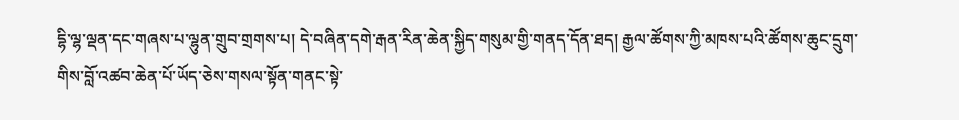དྷི་ལྷ་ལྡན་དང་གཞས་པ་ལྷུན་གྲུབ་གྲགས་པ། དེ་བཞིན་དགེ་རྒན་རིན་ཆེན་སྐྱིད་གསུམ་གྱི་གནད་དོན་ཐད། རྒྱལ་ཚོགས་ཀྱི་མཁས་པའི་ཚོགས་ཆུང་དྲུག་གིས་བློ་འཚབ་ཆེན་པོ་ཡོད་ཅེས་གསལ་སྟོན་གནང་སྟེ་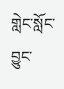གླེང་སློང་བྱུང་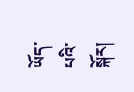ཡོད་པའི་སྐོར།